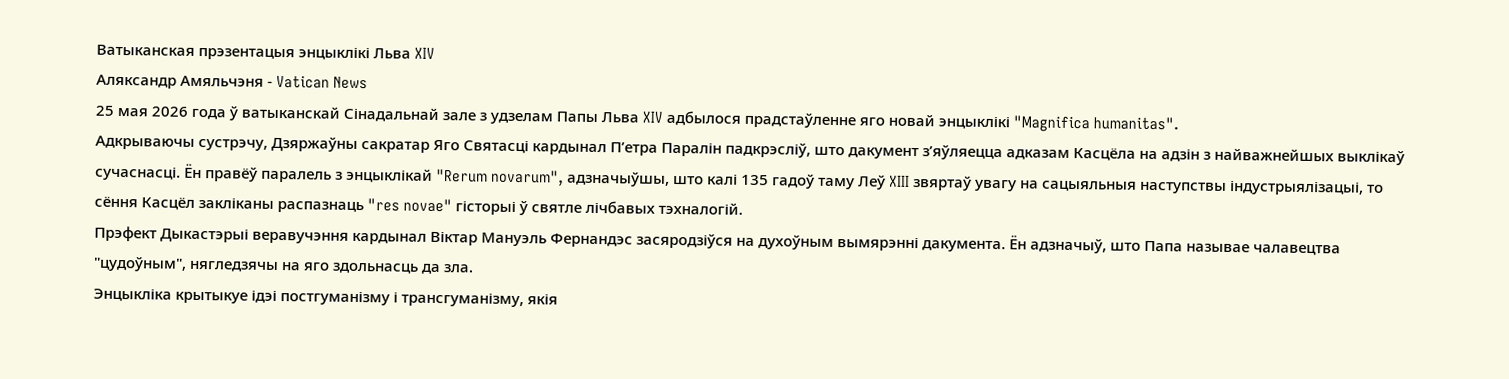Ватыканская прэзентацыя энцыклікі Льва XIV
Аляксандр Амяльчэня - Vatican News
25 мая 2026 года ў ватыканскай Сінадальнай зале з удзелам Папы Льва XIV адбылося прадстаўленне яго новай энцыклікі "Magnifica humanitas".
Адкрываючы сустрэчу, Дзяржаўны сакратар Яго Святасці кардынал П’етра Паралін падкрэсліў, што дакумент з’яўляецца адказам Касцёла на адзін з найважнейшых выклікаў сучаснасці. Ён правёў паралель з энцыклікай "Rerum novarum", адзначыўшы, што калі 135 гадоў таму Леў XIII звяртаў увагу на сацыяльныя наступствы індустрыялізацыі, то сёння Касцёл закліканы распазнаць "res novae" гісторыі ў святле лічбавых тэхналогій.
Прэфект Дыкастэрыі веравучэння кардынал Віктар Мануэль Фернандэс засяродзіўся на духоўным вымярэнні дакумента. Ён адзначыў, што Папа называе чалавецтва "цудоўным", нягледзячы на яго здольнасць да зла.
Энцыкліка крытыкуе ідэі постгуманізму і трансгуманізму, якія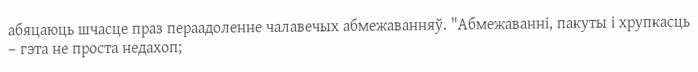абяцаюць шчасце праз пераадоленне чалавечых абмежаванняў. "Абмежаванні, пакуты і хрупкасць – гэта не проста недахоп;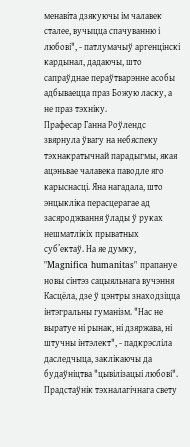менавіта дзякуючы ім чалавек сталее, вучыцца спачуванню і любові", - патлумачыў аргенцінскі кардынал, дадаючы, што сапраўднае пераўтварэнне асобы адбываецца праз Божую ласку, а не праз тэхніку.
Прафесар Ганна Роўлендс звярнула ўвагу на небяспеку тэхнакратычнай парадыгмы, якая ацэньвае чалавека паводле яго карыснасці. Яна нагадала, што энцыкліка перасцерагае ад засяроджвання ўлады ў руках нешматлікіх прыватных суб’ектаў. На яе думку, "Magnifica humanitas" прапануе новы сінтэз сацыяльнага вучэння Касцёла, дзе ў цэнтры знаходзіцца інтэгральны гуманізм. "Нас не выратуе ні рынак, ні дзяржава, ні штучны інтэлект", - падкрэсліла даследчыца, заклікаючы да будаўніцтва "цывілізацыі любові".
Прадстаўнік тэхналагічнага свету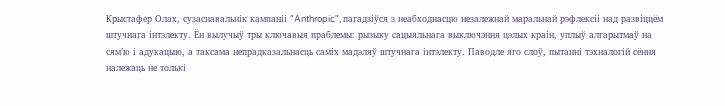Крыстафер Олах, сузаснавальнік кампаніі "Anthropic", пагадзіўся з неабходнасцю незалежнай маральнай рэфлексіі над развіццём штучнага інтэлекту. Ён вылучыў тры ключавыя праблемы: рызыку сацыяльнага выключэння цэлых краін, уплыў алгарытмаў на сям’ю і адукацыю, а таксама непрадказальнасць саміх мадэляў штучнага інтэлекту. Паводле яго слоў, пытанні тэхналогій сёння належаць не толькі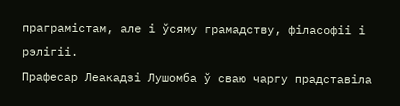праграмістам, але і ўсяму грамадству, філасофіі і рэлігіі.
Прафесар Леакадзі Лушомба ў сваю чаргу прадставіла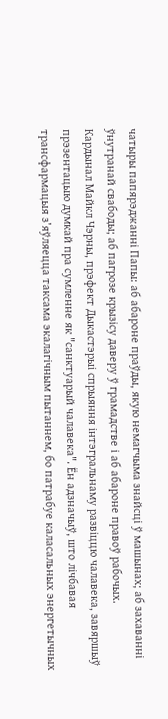чатыры папярэджанні Папы: аб абароне праўды, якую немагчыма знайсці ў машынах; аб захаванні ўнутранай свабоды; аб пагрозе крызісу даверу ў грамадстве і аб абароне правоў рабочых.
Кардынал Майкл Чэрны, прэфект Дыкастэрыі спрыяння інтэгральнаму развіццю чалавека, завяршыў прэзентацыю думкай пра сумленне як "санктуарый чалавека". Ён адзначыў, што лічбавая трансфармацыя з’яўляецца таксама экалагічным пытаннем, бо патрабуе каласальных энергетычных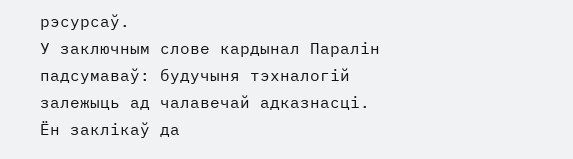рэсурсаў.
У заключным слове кардынал Паралін падсумаваў: будучыня тэхналогій залежыць ад чалавечай адказнасці. Ён заклікаў да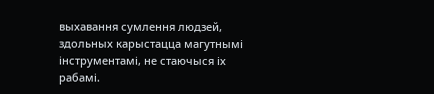выхавання сумлення людзей, здольных карыстацца магутнымі інструментамі, не стаючыся іх рабамі.